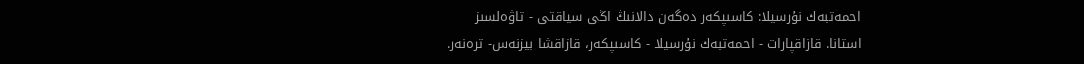احمەتبەك نۇرسيلا: كاسىپكەر دەگەن دالانىڭ اڭى سياقتى - تاۋەلسىز
استانا. قازاقپارات - احمەتبەك نۇرسيلا - كاسىپكەر، قازاقشا بيزنەس- ترەنەر.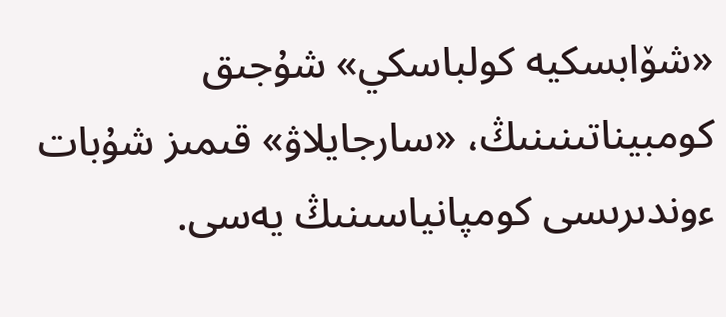«شۆابسكيە كولباسكي» شۇجىق كومبيناتىنىنىڭ، «سارجايلاۋ» قىمىز شۇبات ءوندىرىسى كومپانياسىنىڭ يەسى.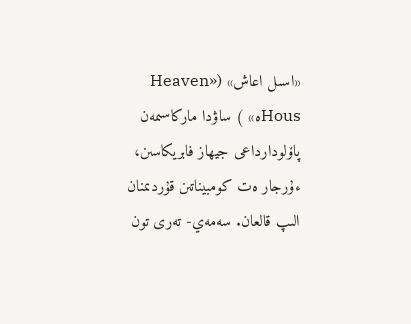«اسىل اعاش» («Heaven Housە» ) ساۋدا ماركاسىمەن پاۆلودارداعى جيھاز فابريكاسىن، ءۇرجار ەت كومبيناتىن قۇردىمنان الىپ قالعان. سەمەي- تەرى تون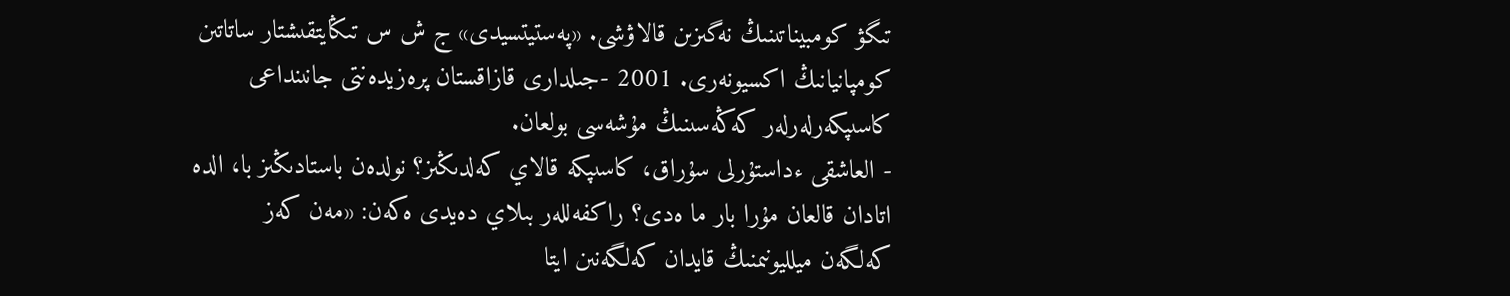تىگۋ كومبيناتىنىڭ نەگىزىن قالاۋشى. «پەستيتسيدى» ج ش س تىڭايتقىشتار ساتاتىن كومپانيانىڭ اكسيونەرى. 2001 -جىلدارى قازاقستان پرەزيدەنتى جانىنداعى كاسىپكەرلەرلەر كەڭەسىنىڭ مۇشەسى بولعان.
- العاشقى ءداستۇرلى سۇراق، كاسىپكە قالاي كەلدىڭىز؟ نولدەن باستادىڭىز با، الدە اتادان قالعان مۇرا بار ما ەدى؟ راكفەللەر بىلاي دەيدى ەكەن: «مەن كەز كەلگەن ميلليونىمنىڭ قايدان كەلگەنىن ايتا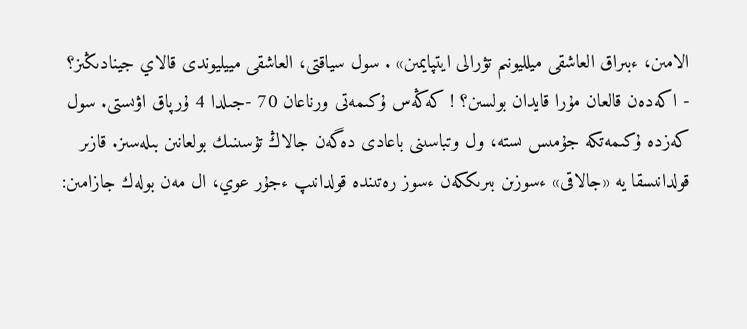الامىن، ءبىراق العاشقى ميلليونىم تۋرالى ايتپايمىن» . سول سياقتى، العاشقى مييليوندى قالاي جينادىڭىز؟
- اكەدەن قالعان مۇرا قايدان بولسىن؟ ! كەڭەس ۇكىمەتى ورناعان 70 -جىلدا 4 ۇرپاق اۋىستى. سول كەزدە ۇكىمەتكە جۇمىس ىستە، ول وتباسىنى باعادى دەگەن جالاڭ تۇسىنىك بولعانىن بىلەسىز. قازىر قولدانىسقا يە «جالاقى» ءسوزىن بىرىككەن ءسوز رەتىندە قولدانىپ ءجۇر عوي، ال مەن بولەك جازامىن: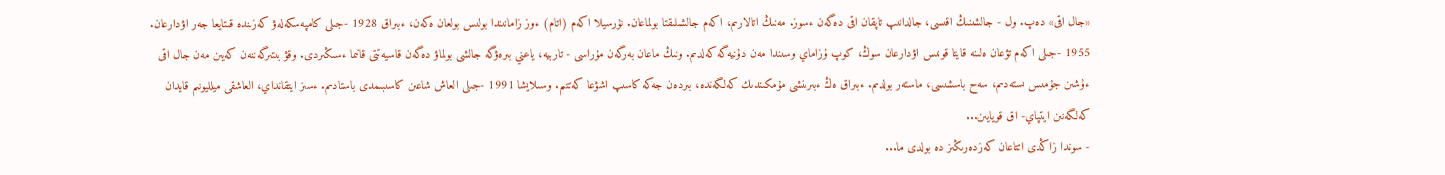«جال اقى» دەپ. ول - جالشىنىڭ اقىسى، جالدانىپ تاپقان اقى دەگەن ءسوز. مەنىڭ اتالارىم، اكەم جالشىلىقتا بولماعان. نۇرسيلا اكەم (اتام) ءوز زامانىندا بولىس بولعان ەكەن، ءبىراق 1928 -جىلى كامپەسكەلەۋ كەزىندە قىتايعا جەر اۋدارعان. 1955 -جىلى اكەم تۋعان ەلىنە قايتا قونىس اۋدارعان سوڭ، كوپ ۇزاماي وسىندا مەن دۇنيەگە كەلدىم. ونىڭ ماعان بەرگەن مۇراسى - تاربيە، ياعني بىرەۋگە جالشى بولماۋ دەگەن قاسيەتتى قانىما ءسىڭىردى. وقۋ بىتىرگەننەن كەيىن مەن جال اقى ءۇشىن جۇمىس ىستەدىم، سەح باسشىسى، ماستەر بولدىم. ءبىراق ەڭ ءبىرىنشى مۇمكىندىك كەلگەندە، بىردەن جەكە كاسىپ اشۋعا كەتتىم. وسىلايشا 1991 -جىلى العاش شاعىن كاسىبىمدى باستادىم. ءسىز ايتقانداي، العاشقى ميلليونىم قايدان كەلگەنىن ايتپاي- اق قويايىن...
- سوندا زاڭدى اتتاعان كەزدەرىڭىز دە بولدى ما...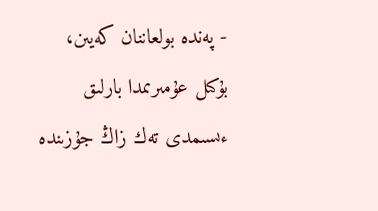- پەندە بولعاننان كەيىن، بۇكىل عۇمىرىمدا بارلىق ءىسىمدى تەك زاڭ جۇزىندە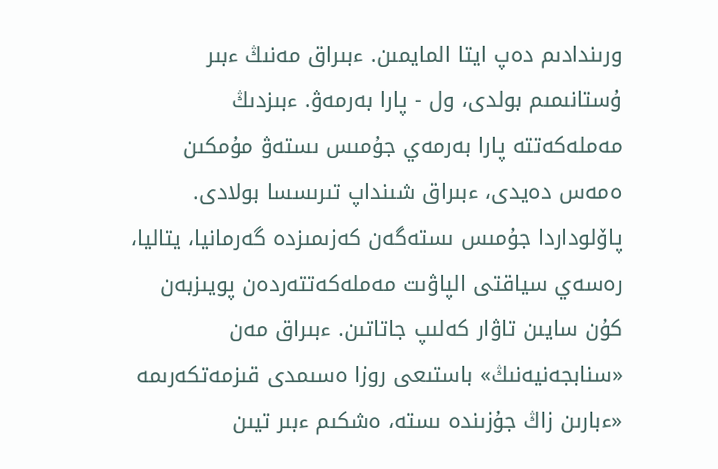ورىندادىم دەپ ايتا المايمىن. ءبىراق مەنىڭ ءبىر ۇستانىمىم بولدى، ول - پارا بەرمەۋ. ءبىزدىڭ مەملەكەتتە پارا بەرمەي جۇمىس ىستەۋ مۇمكىن ەمەس دەيدى، ءبىراق شىنداپ تىرىسسا بولادى. پاۆلوداردا جۇمىس ىستەگەن كەزىمىزدە گەرمانيا، يتاليا، رەسەي سياقتى الپاۋىت مەملەكەتتەردەن پويىزبەن كۇن سايىن تاۋار كەلىپ جاتاتىن. ءبىراق مەن «سنابجەنيەنىڭ» باستىعى روزا ەسىمدى قىزمەتكەرىمە «ءبارىن زاڭ جۇزىندە ىستە، ەشكىم ءبىر تيىن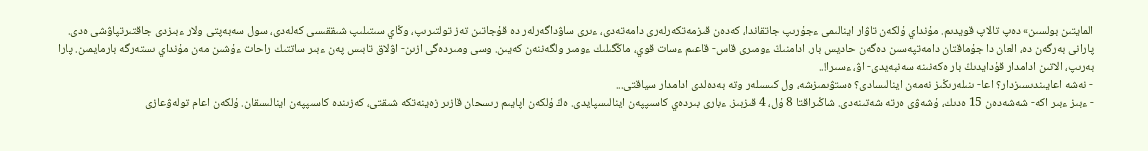المايتىن بولسىن» دەپ تالاپ قويدىم. مۇنداي ۇلكەن تاۋار اينالىمى ءجۇرىپ جاتقاندا، كەدەن قىزمەتكەرلەرى دامەتەدى، ءىرى ساۋداگەرلەر دە قۇجاتىن تەز تولتىرىپ، وڭاي سىتىلىپ شىققىسى كەلەدى، سول سەبەپتى ولار ءبىزدى جاقتىرتپاۋشى ەدى. پارانى بەرگەن دە، العان دا جۇماقتان دامەتپەسىن دەگەن حاديس بار. ادامنىڭ ءومىرى قاس- قاعىم ءسات قوي، ماڭگىلىك ءومىر ولگەننەن كەيىن. وسى ومىردەگى ازىن- اۋلاق تابىس پەن ءبىر ساتتىك راحات ءۇشىن مەن مۇنداي ىستەرگە بارمايمىن. پارا بەرىپ، الاتىن ادامدار قۇدايدىڭ بار ەكەنىنە سەنبەيدى- اۋ، ءسىرا!..
- نەشە اعايىندىسىزدار؟ اعا- ىنىلەرىڭىز نەمەن اينالىسادى؟ ەستۋىمىزشە، ول كىسىلەر وتە بەدەلدى ادامدار سياقتى...
- ءبىز ءبىر اكە- شەشەدەن 15 ەدىك، ۇشەۋى ەرتە شەتىنەدى. شاڭىراقتا 8 ۇل، 4 قىزبىز. ءبارى بىردەي كاسىپپەن اينالىسپايدى. ەڭ ۇلكەن اپايىم رىسحان قازىر زەينەتكە شىقتى، كەزىندە كاسىپپەن اينالىسقان. ۇلكەن اعام تولەۋعازى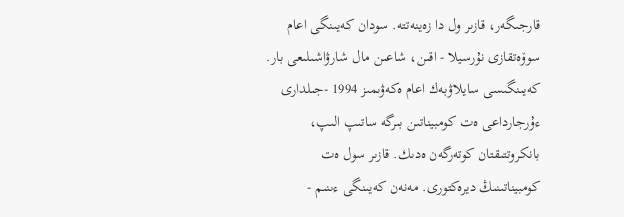قارجىگەر، قازىر ول دا زەينەتتە. سودان كەيىنگى اعام سوۆەتقازى نۇرسيلا - اقىن، شاعىن مال شارۋاشىلىعى بار. كەيىنگىسى سايلاۋبەك اعام ەكەۋىمىز 1994 -جىلدارى ءۇرجارداعى ەت كومبيناتىن بىرگە ساتىپ الىپ، بانكروتتىقتان كوتەرگەن ەدىك. قازىر سول ەت كومبيناتىنىڭ ديرەكتورى. مەنەن كەيىنگى ءىنىم -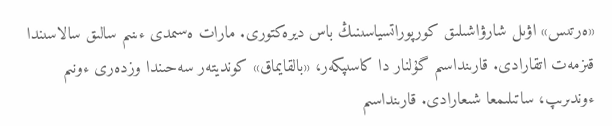«ەرتىس» اۋىل شارۋاشىلىق كورپوراتسياسىنىڭ باس ديرەكتورى. مارات ەسىمدى ءىنىم سالىق سالاسىندا قىزمەت اتقارادى. قارىنداسىم گۇلنار دا كاسىپكەر، «بالقايماق» كونديتەر سەحىندا وزدەرى ءونىم ءوندىرىپ، ساتىلىمعا شىعارادى. قارىنداسىم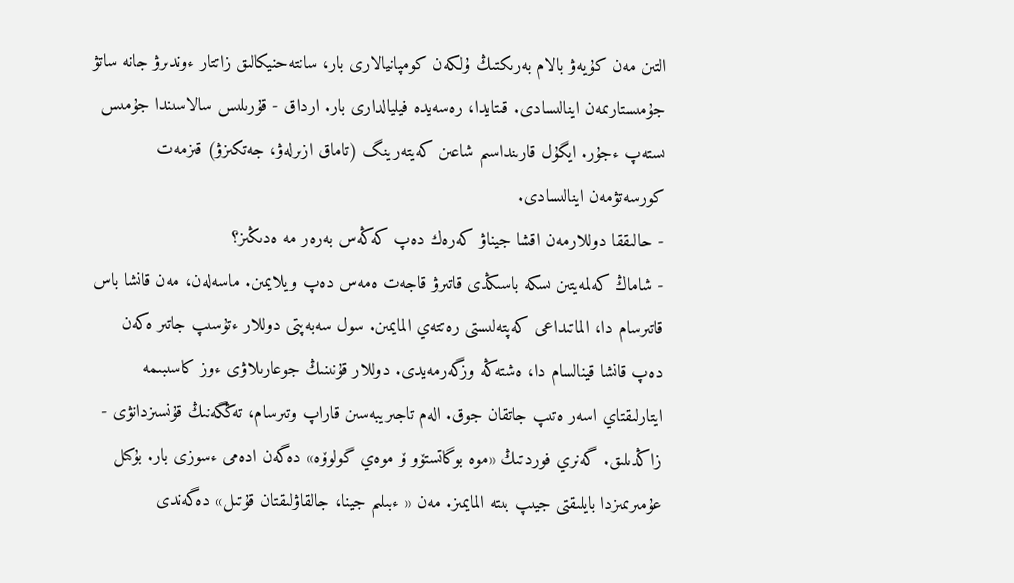التىن مەن كۇيەۋ بالام بەرىكتىڭ ۇلكەن كومپانيالارى بار، سانتەحنيكالىق زاتتار ءوندىرۋ جانە ساتۋ جۇمىستارىمەن اينالىسادى. قىتايدا، رەسەيدە فيليالدارى بار. ارداق - قۇرىلىس سالاسىندا جۇمىس ىستەپ ءجۇر. ايگۇل قارىنداسىم شاعىن كەيتەرينگ (تاماق ازىرلەۋ، جەتكىزۋ) قىزمەت كورسەتۋمەن اينالىسادى.
- حالىققا دوللارمەن اقشا جيناۋ كەرەك دەپ كەڭەس بەرەر مە ەدىڭىز؟
- شاماڭ كەلمەيتىن ىسكە باسىڭدى قاتىرۋ قاجەت ەمەس دەپ ويلايمىن. ماسەلەن، مەن قانشا باس قاتىرسام دا، الماتىداعى كەپتەلىستى رەتتەي المايمىن. سول سەبەپتى دوللار ءتۇسىپ جاتىر ەكەن دەپ قانشا قينالسام دا، ەشتەڭە وزگەرمەيدى. دوللار قۇنىنىڭ جوعارىلاۋى ءوز كاسىبىمە ايتارلىقتاي اسەر ەتىپ جاتقان جوق. الەم تاجىريبەسىن قاراپ وتىرسام، تەڭگەنىڭ قۇنسىزدانۋى - زاڭدىلىق. گەنري فوردتىڭ «موە بوگاتستۆو ۆ موەي گولوۆە» دەگەن ادەمى ءسوزى بار. بۇكىل عۇمىرىمىزدا بايلىقتى جيىپ بىتە المايمىز. مەن « ءبىلىم جينا، جالقاۋلىقتان قۇتىل» دەگەندى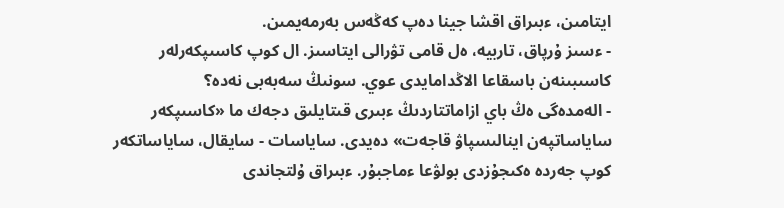ايتامىن، ءبىراق اقشا جينا دەپ كەڭەس بەرمەيمىن.
- ءسىز ۇرپاق، تاربيە، ەل قامى تۋرالى ايتاسىز. ال كوپ كاسىپكەرلەر كاسىبىنەن باسقاعا الاڭدامايدى عوي. سونىڭ سەبەبى نەدە؟
- الەمدەگى ەڭ باي ازاماتتاردىڭ ءبىرى قىتايلىق دجەك ما «كاسىپكەر ساياساتپەن اينالىسپاۋ قاجەت» دەيدى. ساياسات - سايقال، ساياساتكەر كوپ جەردە ەكىجۇزدى بولۋعا ءماجبۇر. ءبىراق ۇلتجاندى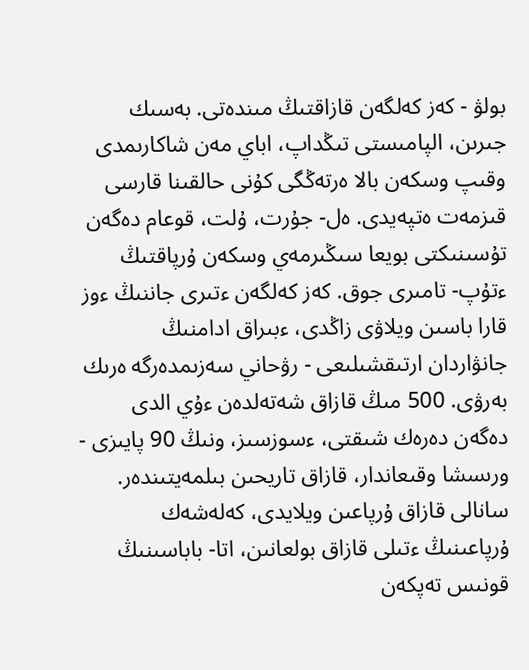بولۋ - كەز كەلگەن قازاقتىڭ مىندەتى. بەسىك جىرىن، الپامىستى تىڭداپ، اباي مەن شاكارىمدى وقىپ وسكەن بالا ەرتەڭگى كۇنى حالقىنا قارسى قىزمەت ەتپەيدى. ەل- جۇرت، ۇلت، قوعام دەگەن تۇسىنىكتى بويعا سىڭىرمەي وسكەن ۇرپاقتىڭ ءتۇپ- تامىرى جوق. كەز كەلگەن ءتىرى جاننىڭ ءوز قارا باسىن ويلاۋى زاڭدى، ءبىراق ادامنىڭ جانۋاردان ارتىقشىلىعى - رۋحاني سەزىمدەرگە ەرىك بەرۋى. 500 مىڭ قازاق شەتەلدەن ءۇي الدى دەگەن دەرەك شىقتى، ءسوزسىز، ونىڭ 90 پايىزى - ورىسشا وقىعاندار، قازاق تاريحىن بىلمەيتىندەر. سانالى قازاق ۇرپاعىن ويلايدى، كەلەشەك ۇرپاعىنىڭ ءتىلى قازاق بولعانىن، اتا- باباسىنىڭ قونىس تەپكەن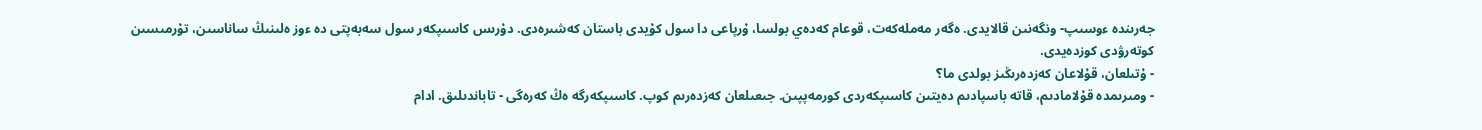جەرىندە ءوسىپ- ونگەنىن قالايدى. ەگەر مەملەكەت، قوعام كەدەي بولسا، ۇرپاعى دا سول كۇيدى باستان كەشىرەدى. دۇرىس كاسىپكەر سول سەبەپتى دە ءوز ەلىنىڭ ساناسىن، تۇرمىسىن كوتەرۋدى كوزدەيدى.
- ۇتىلعان، قۇلاعان كەزدەرىڭىز بولدى ما؟
- ومىرىمدە قۇلامادىم، قاتە باسپادىم دەيتىن كاسىپكەردى كورمەپپىن. جىعىلعان كەزدەرىم كوپ. كاسىپكەرگە ەڭ كەرەگى - تاباندىلىق. ادام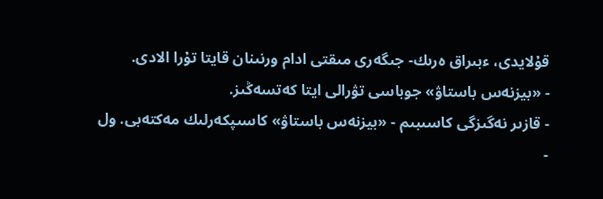قۇلايدى، ءبىراق ەرىك- جىگەرى مىقتى ادام ورنىنان قايتا تۇرا الادى.
- «بيزنەس باستاۋ» جوباسى تۋرالى ايتا كەتسەڭىز.
- قازىر نەگىزگى كاسىبىم - «بيزنەس باستاۋ» كاسىپكەرلىك مەكتەبى. ول -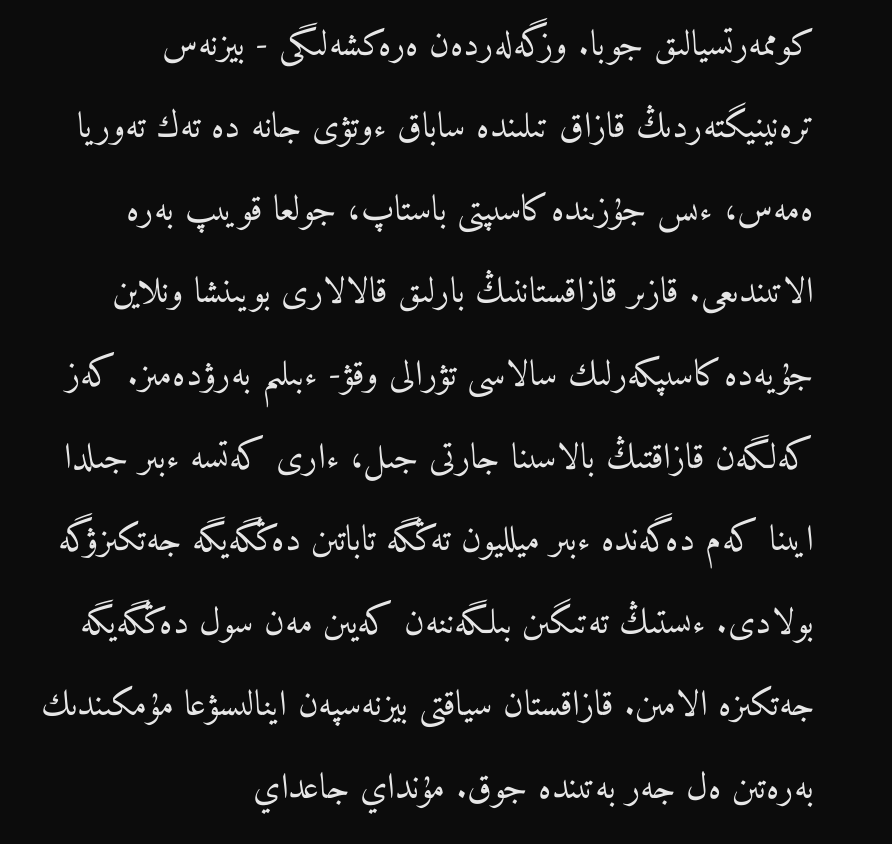كوممەرتسيالىق جوبا. وزگەلەردەن ەرەكشەلىگى - بيزنەس ترەنينيگتەردىڭ قازاق تىلىندە ساباق ءوتۋى جانە دە تەك تەوريا ەمەس، ءىس جۇزىندە كاسىپتى باستاپ، جولعا قويىپ بەرە الاتىندىعى. قازىر قازاقستاننىڭ بارلىق قالالارى بويىنشا ونلاين جۇيەدە كاسىپكەرلىك سالاسى تۋرالى وقۋ- ءبىلىم بەرۋدەمىز. كەز كەلگەن قازاقتىڭ بالاسىنا جارتى جىل، ءارى كەتسە ءبىر جىلدا ايىنا كەم دەگەندە ءبىر ميلليون تەڭگە تاباتىن دەڭگەيگە جەتكىزۋگە بولادى. ءىستىڭ تەتىگىن بىلگەننەن كەيىن مەن سول دەڭگەيگە جەتكىزە الامىن. قازاقستان سياقتى بيزنەسپەن اينالىسۋعا مۇمكىندىك بەرەتىن ەل جەر بەتىندە جوق. مۇنداي جاعداي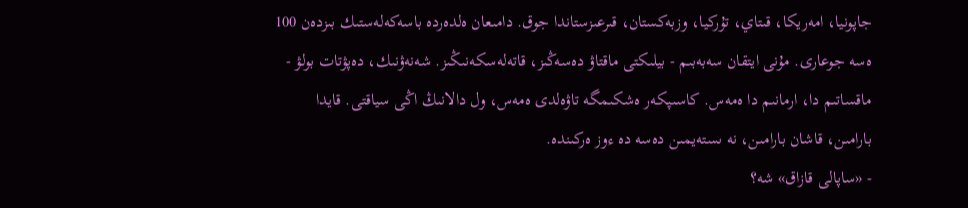جاپونيا، امەريكا، قىتاي، تۇركيا، وزبەكستان، قىرعىزستاندا جوق. دامىعان ەلدەردە باسەكەلەستىك بىزدەن 100 ەسە جوعارى. مۇنى ايتقان سەبەبىم - بيلىكتى ماقتاۋ دەسەڭىز، قاتەلەسكەنىڭىز. شەنەۋنىك، دەپۋتات بولۋ - ماقساتىم دا، ارمانىم دا ەمەس. كاسىپكەر ەشكىمگە تاۋەلدى ەمەس، ول دالانىڭ اڭى سياقتى. قايدا بارامىن، قاشان بارامىن، نە ىستەيمىن دەسە دە ءوز ەركىندە.
- «ساپالى قازاق» شە؟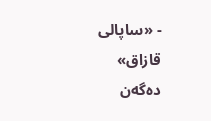- «ساپالى قازاق» دەگەن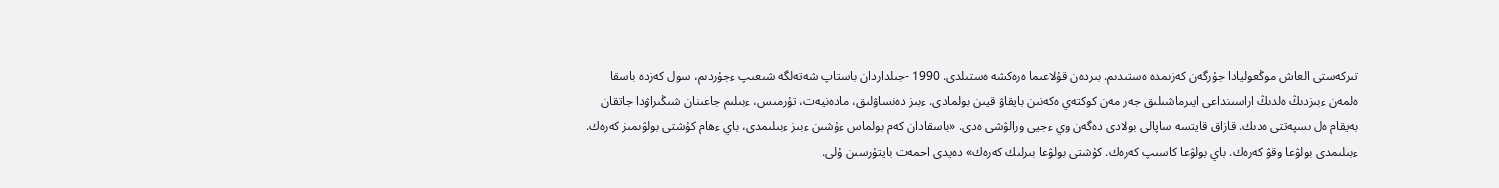تىركەستى العاش موڭعوليادا جۇرگەن كەزىمدە ەستىدىم. بىردەن قۇلاعىما ەرەكشە ەستىلدى. 1990 -جىلداردان باستاپ شەتەلگە شىعىپ ءجۇردىم، سول كەزدە باسقا ەلمەن ءبىزدىڭ ەلدىڭ اراسىنداعى ايىرماشىلىق جەر مەن كوكتەي ەكەنىن بايقاۋ قيىن بولمادى. ءبىز دەنساۋلىق، مادەنيەت، تۇرمىس، ءبىلىم جاعىنان شىڭىراۋدا جاتقان بەيقام ەل ىسپەتتى ەدىك. قازاق قايتسە ساپالى بولادى دەگەن وي ءجيى ورالۋشى ەدى. «باسقادان كەم بولماس ءۇشىن ءبىز ءبىلىمدى، باي ءھام كۇشتى بولۋىمىز كەرەك. ءبىلىمدى بولۋعا وقۋ كەرەك. باي بولۋعا كاسىپ كەرەك. كۇشتى بولۋعا بىرلىك كەرەك» دەيدى احمەت بايتۇرسىن ۇلى.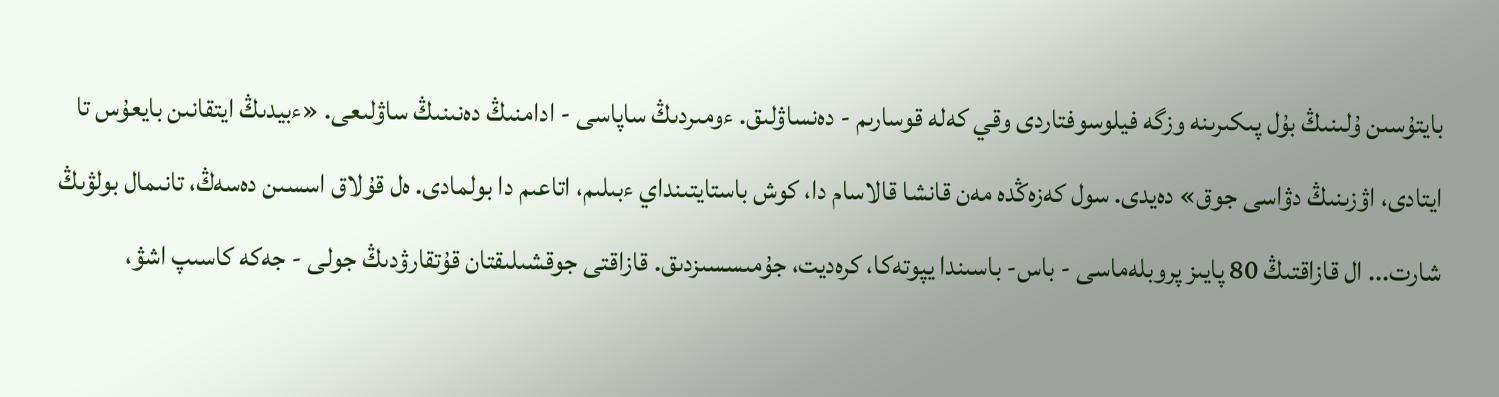بايتۇسىن ۇلىنىڭ بۇل پىكىرىنە وزگە فيلوسوفتاردى وقي كەلە قوسارىم - دەنساۋلىق. ءومىردىڭ ساپاسى - ادامنىڭ دەنىنىڭ ساۋلىعى. «ءبيدىڭ ايتقانىن بايعۇس تا ايتادى، اۋزىنىڭ دۋاسى جوق» دەيدى. سول كەزەڭدە مەن قانشا قالاسام دا، كوش باستايتىنداي ءبىلىم، اتاعىم دا بولمادى. ەل قۇلاق اسسىن دەسەڭ، تانىمال بولۋىڭ شارت... ال قازاقتىڭ 80 پايىز پروبلەماسى - باس- باسىندا يپوتەكا، كرەديت، جۇمىسسىزدىق. قازاقتى جوقشىلىقتان قۇتقارۋدىڭ جولى - جەكە كاسىپ اشۋ،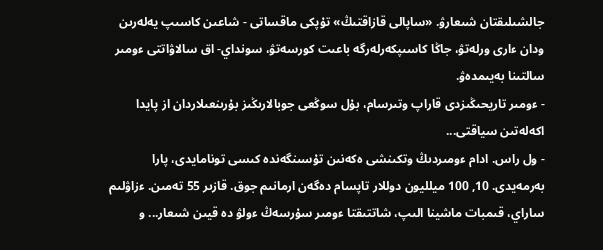جالشىلىقتان شىعارۋ. «ساپالى قازاقتىڭ» تۇپكى ماقساتى - شاعىن كاسىپ يەلەرىن ودان ءارى ورلەتۋ، جاڭا كاسىپكەرلەرگە باعىت كورسەتۋ، سونداي- اق سالاۋاتتى ءومىر سالتىنا بەيىمدەۋ.
- ءومىر تاريحىڭىزدى قاراپ وتىرسام، بۇل سوڭعى جوبالارىڭىز بۇرىنعىلاردان از پايدا اكەلەتىن سياقتى...
- ول راس. ادام ءومىردىڭ وتكىنشى ەكەنىن تۇسىنگەندە كىسى تونامايدى، پارا بەرمەيدى. 10, 100 ميلليون دوللار تاپسام دەگەن ارمانىم جوق. قازىر 55 تەمىن. ءزاۋلىم ساراي، قىمبات ماشينا الىپ، شاتتىقتا ءومىر سۇرسەڭ ءولۋ دە قيىن شىعار... و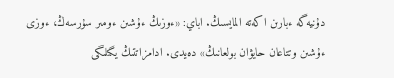دۇنيەگە ءبارىن اكەتە المايسىڭ. اباي: «ءوزىڭ ءۇشىن ءومىر سۇرسەڭ، ءوزى ءۇشىن وتتاعان حايۋان بولعانىڭ» دەيدى. ادامزاتتىڭ يگىلىگى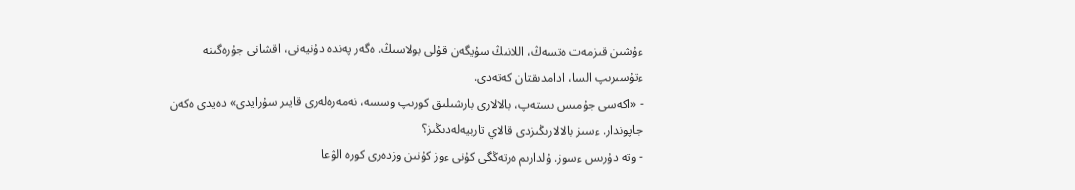ءۇشىن قىزمەت ەتسەڭ، اللانىڭ سۇيگەن قۇلى بولاسىڭ. ەگەر پەندە دۇنيەنى، اقشانى جۇرەگىنە ءتۇسىرىپ السا، ادامدىقتان كەتەدى.
- «اكەسى جۇمىس ىستەپ، بالالارى بارشىلىق كورىپ وسسە، نەمەرەلەرى قايىر سۇرايدى» دەيدى ەكەن جاپوندار. ءسىز بالالارىڭىزدى قالاي تاربيەلەدىڭىز؟
- وتە دۇرىس ءسوز. ۇلدارىم ەرتەڭگى كۇنى ءوز كۇنىن وزدەرى كورە الۋعا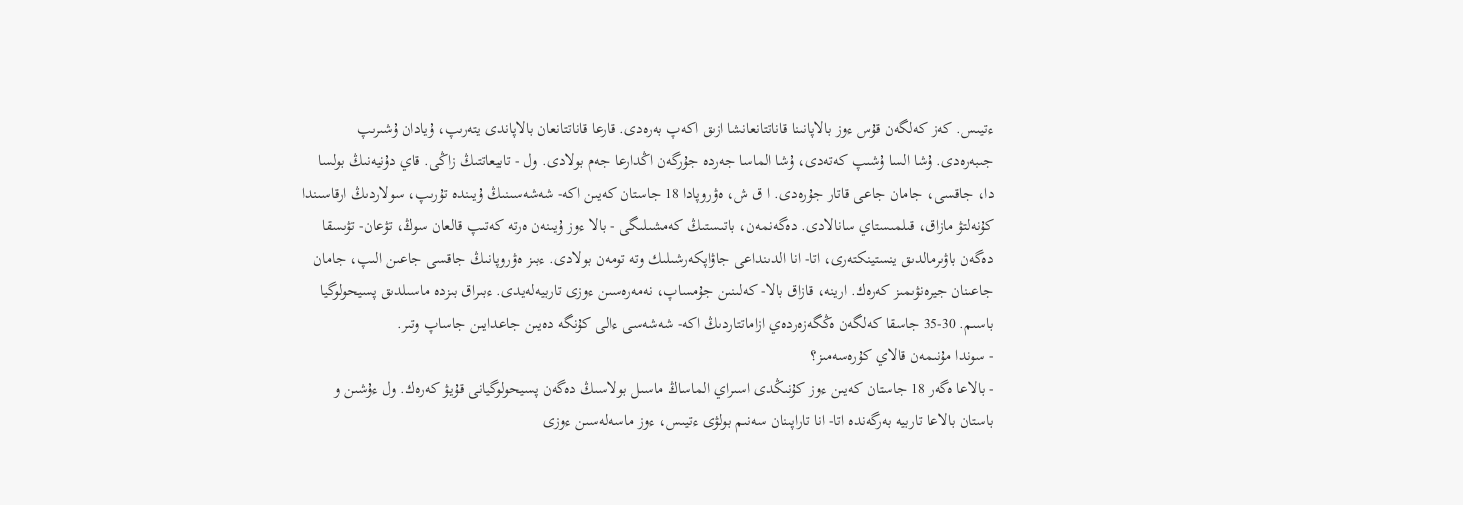ءتيىس. كەز كەلگەن قۇس ءوز بالاپانىنا قاناتتانعانشا ازىق اكەپ بەرەدى. قارعا قاناتتانعان بالاپاندى يتەرىپ، ۇيادان ۇشىرىپ جىبەرەدى. ۇشا السا ۇشىپ كەتەدى، ۇشا الماسا جەردە جۇرگەن اڭدارعا جەم بولادى. ول - تابيعاتتىڭ زاڭى. قاي دۇنيەنىڭ بولسا دا، جاقسى، جامان جاعى قاتار جۇرەدى. ا ق ش، ەۋروپادا 18 جاستان كەيىن اكە- شەشەسىنىڭ ۇيىندە تۇرىپ، سولاردىڭ ارقاسىندا كۇنەلتۋ مازاق، قىلمىستاي سانالادى. دەگەنمەن، باتىستىڭ كەمشىلىگى - بالا ءوز ۇيىنەن ەرتە كەتىپ قالعان سوڭ، تۋعان- تۋىسقا دەگەن باۋىرمالدىق ينستينكتەرى، اتا- انا الدىنداعى جاۋاپكەرشىلىك وتە تومەن بولادى. ءبىز ەۋروپانىڭ جاقسى جاعىن الىپ، جامان جاعىنان جيرەنۋىمىز كەرەك. ارينە، قازاق بالا- كەلىنىن جۇمساپ، نەمەرەسىن ءوزى تاربيەلەيدى. ءبىراق بىزدە ماسىلدىق پسيحولوگيا باسىم. 30-35 جاسقا كەلگەن ەڭگەزەردەي ازاماتتاردىڭ اكە- شەشەسى ءالى كۇنگە دەيىن جاعدايىن جاساپ وتىر.
- سوندا مۇنىمەن قالاي كۇرەسەمىز؟
- بالاعا ەگەر 18 جاستان كەيىن ءوز كۇنىڭدى اسىراي الماساڭ ماسىل بولاسىڭ دەگەن پسيحولوگيانى قۇيۋ كەرەك. ول ءۇشىن و باستان بالاعا تاربيە بەرگەندە اتا- انا تاراپىنان سەنىم بولۋى ءتيىس، ءوز ماسەلەسىن ءوزى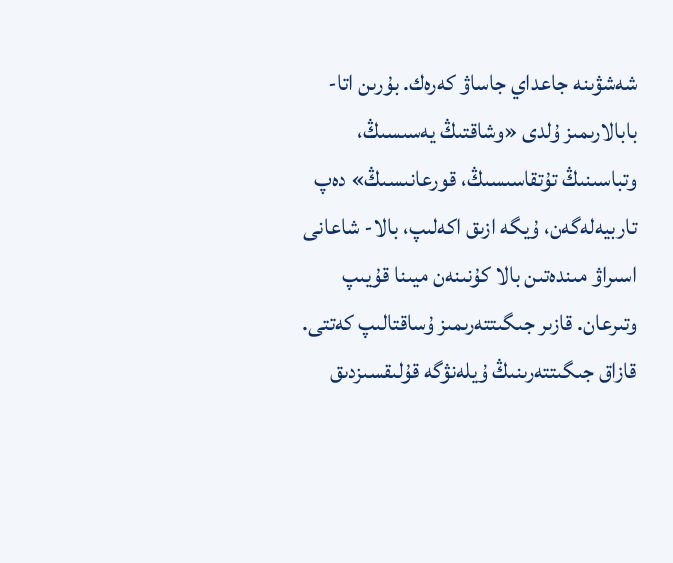شەشۋىنە جاعداي جاساۋ كەرەك. بۇرىن اتا- بابالارىمىز ۇلدى «وشاقتىڭ يەسىسىڭ، وتباسىنىڭ تۇتقاسىسىڭ، قورعانىسىڭ» دەپ تاربيەلەگەن، ۇيگە ازىق اكەلىپ، بالا- شاعانى اسىراۋ مىندەتىن بالا كۇنىنەن ميىنا قۇيىپ وتىرعان. قازىر جىگىتتەرىمىز ۇساقتالىپ كەتتى. قازاق جىگىتتەرىنىڭ ۇيلەنۋگە قۇلىقسىزدىق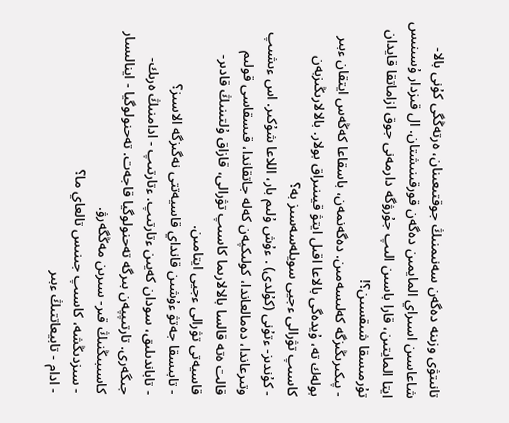تانىتۋى وزىنە دەگەن سەنىمنىڭ جوقتىعىنان، ەرتەڭگى كۇنى بالا- شاعاسىن اسىراي المايمىن دەگەن قورقىنىشتان. ال قىزدار ۇسىنىس ايتا المايتىن، قارا باسىن الىپ جۇرۋگە دارمەنى جوق ازاماتقا قايدان تۇرمىسقا شىقسىن؟!
- پىكىرىڭىزگە كەلىسەمىن. دەگەنمەن، باسقاعا كەڭەس ايتقان ءبىر بولەك تە، ۇيدەگى بالاعا اقىل ايتۋ قيىنىراق بولار. بالالارىڭىزبەن كاسىپ تۋرالى ءجيى سويلەسەسىز بە؟
- كۇندىز- ءتۇنى (كۇلدى) . ءۇش ۇلىم بار، اللاعا شۇكىر. اس ءىشىپ وتىرعاندا، دەمالعاندا، كولىكپەن كەلە جاتقاندا، قىسقاسى قولىم قالت ەتە قالسا بالالارىما كاسىپ تۋرالى، قازاق ۇلتىنىڭ قادىر- قاسيەتى تۋرالى ءجيى ايتامىن.
- تابىسقا جەتۋ ءۇشىن قانداي قاسيەتتى نەگىزگە الاسىز؟
- تاباندىلىق، سودان كەيىن ءتارتىپ. ءتارتىپ - ادامنىڭ ەرىك- جىگەرى. تارتىپپەن بىرگە تەحنولوگيا قاجەت. تەحنولوگيا - اينالىسار كاسىبىڭنىڭ قىر- سىرىن مەڭگەرۋ.
- سىزدىڭشە، كاسىپ جىنىس تالعاي ما؟
- ادام - تابيعاتتىڭ ءبىر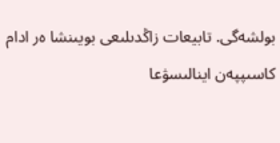بولشەگى. تابيعات زاڭدىلىعى بويىنشا ەر ادام كاسىپپەن اينالىسۋعا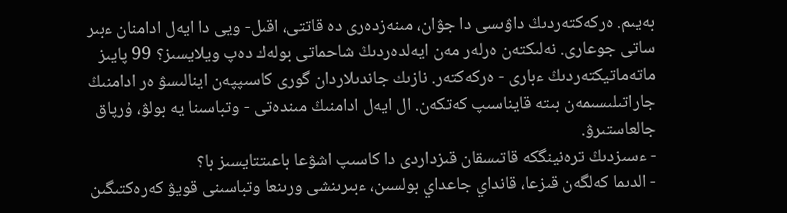بەيىم. ەركەكتەردىڭ داۋىسى دا جۋان، مىنەزدەرى دە قاتتى، اقىل- ويى دا ايەل ادامنان ءبىر ساتى جوعارى. نەلىكتەن ەرلەر مەن ايەلدەردىڭ شاحماتى بولەك دەپ ويلايسىز؟ 99 پايىز ماتەماتيكتەردىڭ ءبارى - ەركەكتەر. نازىك جاندىلاردان گورى كاسىپپەن اينالىسۋ ەر ادامنىڭ جاراتىلىسىمەن بىتە قايناسىپ كەتكەن. ال ايەل ادامنىڭ مىندەتى - وتباسىنا يە بولۋ، ۇرپاق جالعاستىرۋ.
- ءسىزدىڭ ترەنينگكە قاتىسقان قىزداردى دا كاسىپ اشۋعا باعىتتايسىز با؟
- الدىما كەلگەن قىزعا، قانداي جاعداي بولسىن، ءبىرىنشى ورىنعا وتباسىنى قويۋ كەرەكتىگىن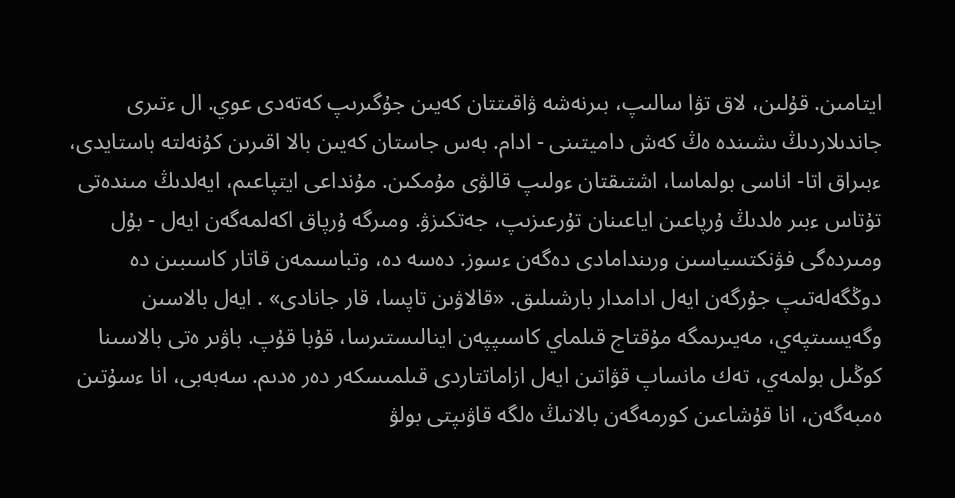ايتامىن. قۇلىن، لاق تۋا سالىپ، بىرنەشە ۋاقىتتان كەيىن جۇگىرىپ كەتەدى عوي. ال ءتىرى جاندىلاردىڭ ىشىندە ەڭ كەش داميتىنى - ادام. بەس جاستان كەيىن بالا اقىرىن كۇنەلتە باستايدى، ءبىراق اتا- اناسى بولماسا، اشتىقتان ءولىپ قالۋى مۇمكىن. مۇنداعى ايتپاعىم، ايەلدىڭ مىندەتى تۇتاس ءبىر ەلدىڭ ۇرپاعىن اياعىنان تۇرعىزىپ، جەتكىزۋ. ومىرگە ۇرپاق اكەلمەگەن ايەل - بۇل ومىردەگى فۋنكتسياسىن ورىندامادى دەگەن ءسوز. دەسە دە، وتباسىمەن قاتار كاسىبىن دە دوڭگەلەتىپ جۇرگەن ايەل ادامدار بارشىلىق. «قالاۋىن تاپسا، قار جانادى» . ايەل بالاسىن وگەيسىتپەي، مەيىرىمگە مۇقتاج قىلماي كاسىپپەن اينالىستىرسا، قۇبا قۇپ. باۋىر ەتى بالاسىنا كوڭىل بولمەي، تەك مانساپ قۋاتىن ايەل ازاماتتاردى قىلمىسكەر دەر ەدىم. سەبەبى، انا ءسۇتىن ەمبەگەن، انا قۇشاعىن كورمەگەن بالانىڭ ەلگە قاۋىپتى بولۋ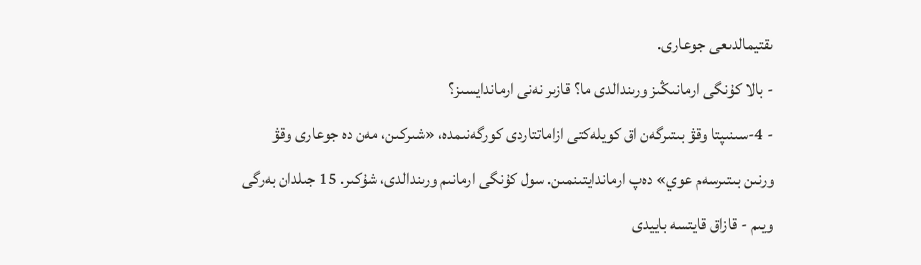ىقتيمالدىعى جوعارى.
- بالا كۇنگى ارمانىڭىز ورىندالدى ما؟ قازىر نەنى ارماندايسىز؟
- 4-سىنىپتا وقۋ بىتىرگەن اق كويلەكتى ازاماتتاردى كورگەنىمدە، «شىركىن، مەن دە جوعارى وقۋ ورنىن بىتىرسەم عوي» دەپ ارماندايتىنمىن. سول كۇنگى ارمانىم ورىندالدى، شۇكىر. 15 جىلدان بەرگى ويىم - قازاق قايتسە باييدى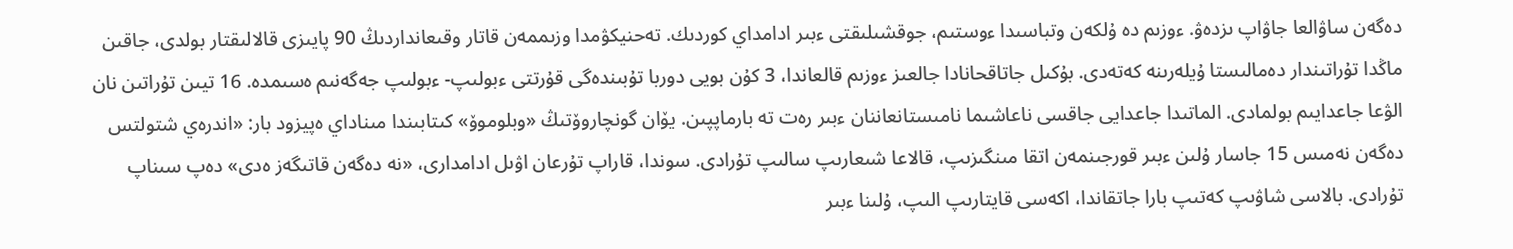دەگەن ساۋالعا جاۋاپ ىزدەۋ. ءوزىم دە ۇلكەن وتباسىدا ءوستىم، جوقشىلىقتى ءبىر ادامداي كوردىك. تەحنيكۋمدا وزىممەن قاتار وقىعانداردىڭ 90 پايىزى قالالىقتار بولدى، جاقىن ماڭدا تۇراتىندار دەمالىستا ۇيلەرىنە كەتەدى. بۇكىل جاتاقحانادا جالعىز ءوزىم قالعاندا، 3 كۇن بويى دوربا تۇبىندەگى قۇرتتى ءبولىپ- ءبولىپ جەگەنىم ەسىمدە. 16 تيىن تۇراتىن نان الۋعا جاعدايىم بولمادى. الماتىدا جاعدايى جاقسى ناعاشىما نامىستانعاننان ءبىر رەت تە بارماپپىن. يۆان گونچاروۆتىڭ «وبلوموۆ» كىتابىندا مىناداي ەپيزود بار: «اندرەي شتولتس دەگەن نەمىس 15 جاسار ۇلىن ءبىر قورجىنمەن اتقا مىنگىزىپ، قالاعا شىعارىپ سالىپ تۇرادى. سوندا، قاراپ تۇرعان اۋىل ادامدارى، «نە دەگەن قاتىگەز ەدى» دەپ سىناپ تۇرادى. بالاسى شاۋىپ كەتىپ بارا جاتقاندا، اكەسى قايتارىپ الىپ، ۇلىنا ءبىر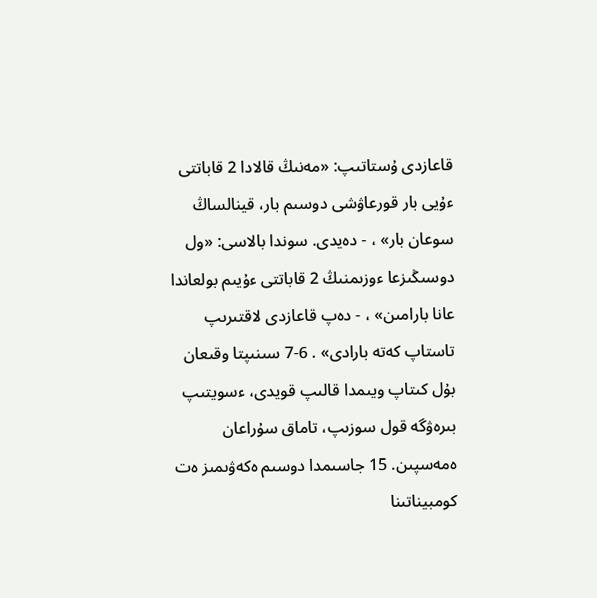قاعازدى ۇستاتىپ: «مەنىڭ قالادا 2 قاباتتى ءۇيى بار قورعاۋشى دوسىم بار، قينالساڭ سوعان بار» ، - دەيدى. سوندا بالاسى: «ول دوسىڭىزعا ءوزىمنىڭ 2 قاباتتى ءۇيىم بولعاندا عانا بارامىن» ، - دەپ قاعازدى لاقتىرىپ تاستاپ كەتە بارادى» . 6-7 سىنىپتا وقىعان بۇل كىتاپ ويىمدا قالىپ قويدى، ءسويتىپ بىرەۋگە قول سوزىپ، تاماق سۇراعان ەمەسپىن. 15 جاسىمدا دوسىم ەكەۋىمىز ەت كومبيناتىنا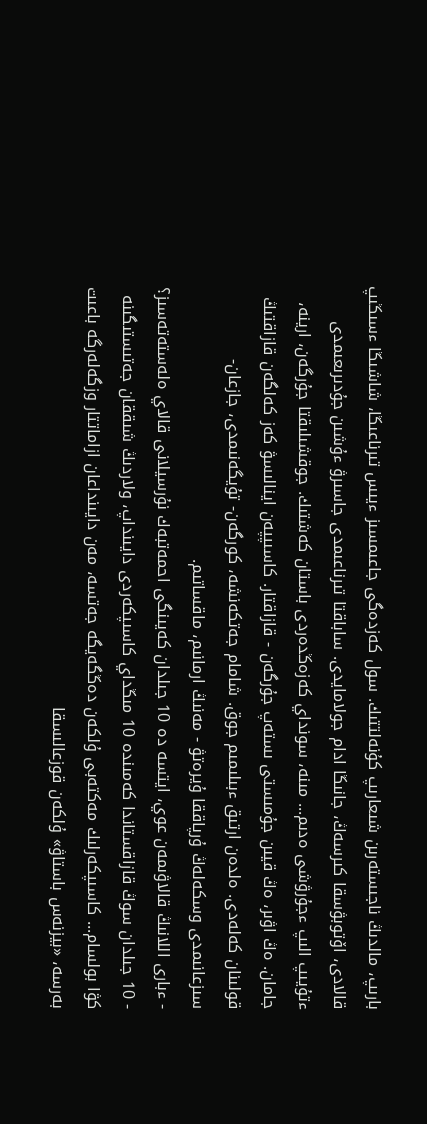بارىپ، مالدىڭ ناجىستەرىن شىعارىپ كۇنەلتتىك. سول كەزدەگى جاعىمسىز ءيىس تىرناعىڭا، شاشىڭا ءسىڭىپ قالادى، اۆتوبۋسقا كىرسەڭ، جانىڭا ادام جولامايدى. ساباقتا تىرناعىمدى جاسىرۋ ءۇشىن جۇدىرىعىمدى ءتۇيىپ الىپ ءجۇرۋشى ەدىم... مىنە، سونداي كەزەڭدەردى باستان كەشتىك. جوقشىلىقتا جۇرگەن، ارينە، جامان. ەڭ اۋىر، ەڭ قيىن جۇمىستى ىستەپ جۇرگەن - قازاقتار. كاسىپپەن اينالىسۋ كەز كەلگەن قازاقتىڭ قولىنان كەلەدى. ەلدەن ارتىق ءبىلىمىم جوق. شامام جەتكەنشە، كورگەن- تۇيگەنىمدى، جازعان- سىزعانىمدى وسكەلەڭ ۇرپاققا ۇيرەتۋ - مەنىڭ ارمانىم، ماقساتىم.
- ءبارى اللانىڭ قالاۋىمەن عوي، ايتسە دە 10 جىلدان كەيىنگى احمەتبەك نۇرسيلانى قالاي ەلەستەتەسىز؟
- 10 جىلدان سوڭ قازاقستاندا كەمىندە 10 مىڭداي كاسىپكەردى دايىنداپ، ولاردىڭ شىققان جەتىستىگىنە كۋا بولسام... كاسىپكەرلىك مەكتەبى ۇلكەن دەڭگەيگە جەتسە، مەن دايىنداعان ازاماتتار وزگەلەرگە باعىت بەرسە، «بيزنەس باستاۋ» ۇلكەن قوزعالىسقا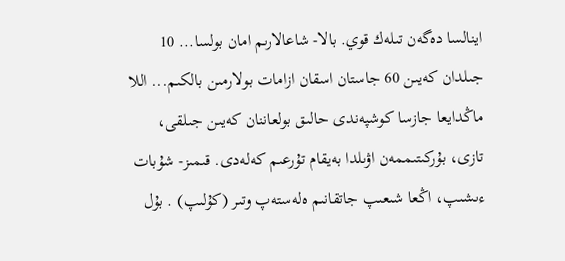اينالسا دەگەن تىلەك قوي. بالا- شاعالارىم امان بولسا... 10 جىلدان كەيىن 60 جاستان اسقان ازامات بولارمىن بالكىم... اللا ماڭدايعا جازسا كوشپەندى حالىق بولعاننان كەيىن جىلقى، تازى، بۇركىتىممەن اۋىلدا بەيقام تۇرعىم كەلەدى. قىمىز- شۇبات ءىشىپ، اڭعا شىعىپ جاتقانىم ەلەستەپ وتىر (كۇلىپ) . بۇل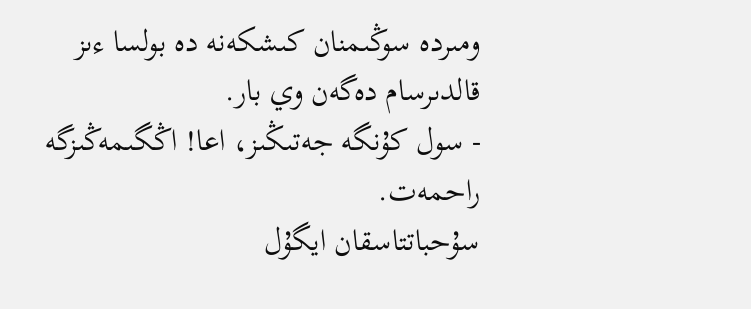ومىردە سوڭىمنان كىشكەنە دە بولسا ءىز قالدىرسام دەگەن وي بار.
- سول كۇنگە جەتىڭىز، اعا! اڭگىمەڭىزگە راحمەت.
سۇحباتتاسقان ايگۇل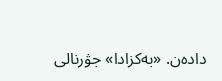دادەن. «بەكزادا» جۋرنالى